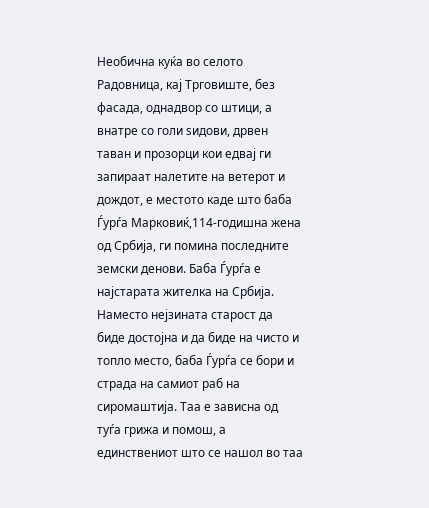Необична куќа во селото Радовница, кај Трговиште, без фасада, однадвор со штици, а внатре со голи ѕидови, дрвен таван и прозорци кои едвај ги запираат налетите на ветерот и дождот, е местото каде што баба Ѓурѓа Марковиќ,114-годишна жена од Србија, ги помина последните земски денови. Баба Ѓурѓа е најстарата жителка на Србија.
Наместо нејзината старост да биде достојна и да биде на чисто и топло место, баба Ѓурѓа се бори и страда на самиот раб на сиромаштија. Таа е зависна од туѓа грижа и помош, а единствениот што се нашол во таа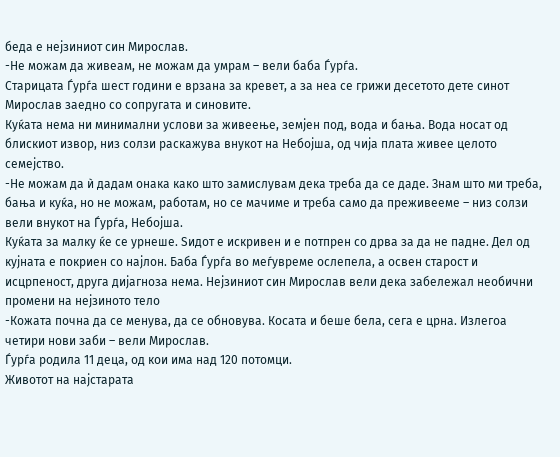беда е нејзиниот син Мирослав.
-Не можам да живеам, не можам да умрам – вели баба Ѓурѓа.
Старицата Ѓурѓа шест години е врзана за кревет, а за неа се грижи десетото дете синот Мирослав заедно со сопругата и синовите.
Куќата нема ни минимални услови за живеење, земјен под, вода и бања. Вода носат од блискиот извор, низ солзи раскажува внукот на Небојша, од чија плата живее целото семејство.
-Не можам да ѝ дадам онака како што замислувам дека треба да се даде. Знам што ми треба, бања и куќа, но не можам, работам, но се мачиме и треба само да преживееме – низ солзи вели внукот на Ѓурѓа, Небојша.
Куќата за малку ќе се урнеше. Ѕидот е искривен и е потпрен со дрва за да не падне. Дел од кујната е покриен со најлон. Баба Ѓурѓа во меѓувреме ослепела, а освен старост и исцрпеност, друга дијагноза нема. Нејзиниот син Мирослав вели дека забележал необични промени на нејзиното тело
-Кожата почна да се менува, да се обновува. Косата и беше бела, сега е црна. Излегоа четири нови заби – вели Мирослав.
Ѓурѓа родила 11 деца, од кои има над 120 потомци.
Животот на најстарата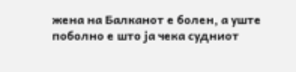жена на Балканот е болен, а уште поболно е што ја чека судниот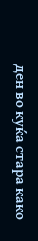ден во куќа стара како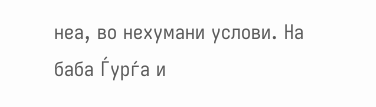неа, во нехумани услови. На баба Ѓурѓа и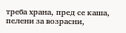треба храна, пред се каша, пелени за возрасни,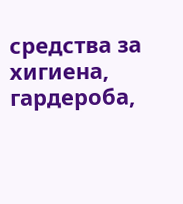средства за хигиена, гардероба,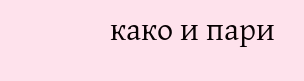како и пари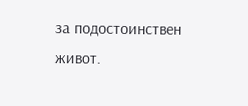за подостоинствен живот.